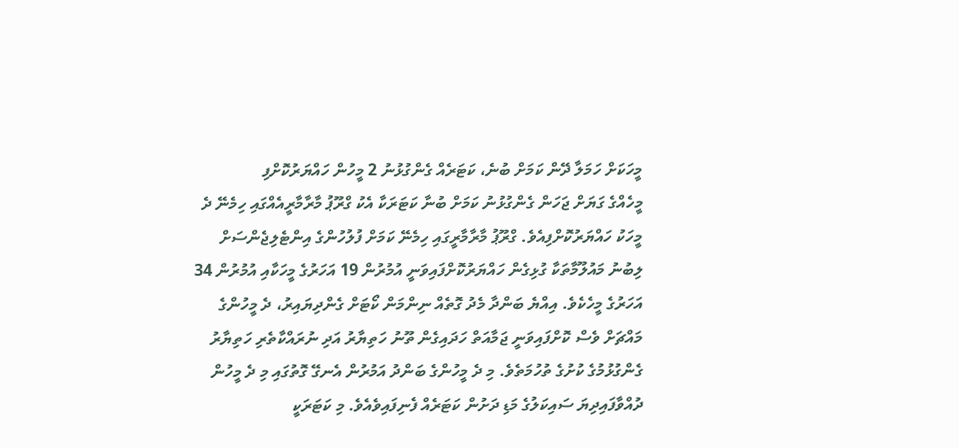މީހަކަށް ހަމަލާ ދޭން ކަމަށް ބުނެ، ކަޓަރެއް ގެންގުޅުނު 2 މީހުން ހައްޔަރުކޮށްފި
މީހެއްގެ ގަޔަށް ޖަހަން ގެންގުޅުނު ކަމަށް ބުނާ ކަޓަރަކާ އެކު ގްރޫޕު މާރާމާރީއެއްގައި ހިމެނޭ ދެ މީހަކު ހައްޔަރުކޮށްފިއެވެ. ގްރޫޕު މާރާމާރީގައި ހިމެނޭ ކަމަށް ފުލުހުންގެ އިންޓެލިޖެންސަށް ލިބުނު މައުލޫމާތަކާ ގުޅިގެން ހައްޔަރުކޮށްފައިވަނީ އުމުރުން 19 އަހަރުގެ މީހަކާއި އުމުރުން 34 އަހަރުގެ މީހެކެވެ. އިއްޔެ ބަންދާ މެދު ގޮތެއް ނިންމަން ކޯޓަށް ގެންދިޔައިރު، ދެ މީހުންގެ މައްޗަށް ވެސް ކޮށްފައިވަނީ ޖަމާއަތް ހަދައިގެން ތޫނު ހަތިޔާރު އަދި ނުރައްކާތެރި ހަތިޔާރު ގެންގުޅުމުގެ ކުށުގެ ތުހުމަތެވެ. މި ދެ މީހުންގެ ބަންދު އަމުރުން އެނގޭ ގޮތުގައި މި ދެ މީހުން ދުއްވާފައިދިޔަ ސައިކަލުގެ މަޑި ދަށުން ކަޓަރެއް ފެނިފައިވެއެވެ. މި ކަޓަރަކީ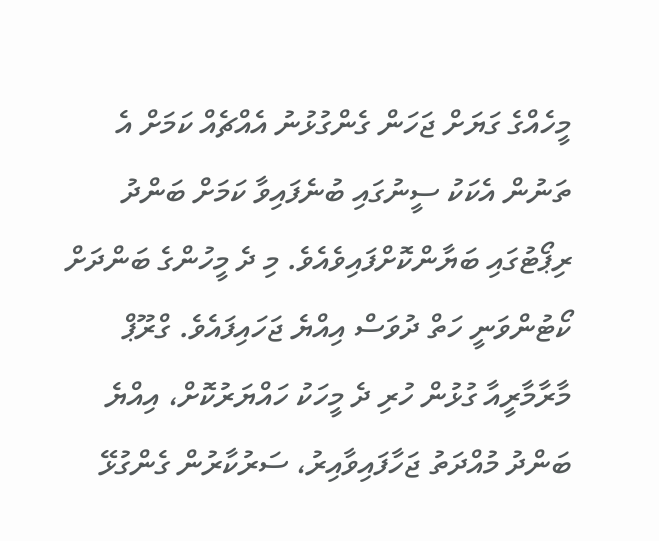މީހެއްގެ ގަޔަށް ޖަހަން ގެންގުޅުނު އެއްޗެއް ކަމަށް އެ ތަނުން އެކަކު ސީނުގައި ބުނެފައިވާ ކަމަށް ބަންދު ރިޕޯޓުގައި ބަޔާންކޮށްފައިވެއެވެ. މި ދެ މީހުންގެ ބަންދަށް ކޯޓުންވަނީ ހަތް ދުވަސް އިއްޔެ ޖަހައިފައެވެ. ގްރޫޕް މާރާމާރީއާ ގުޅުން ހުރި ދެ މީހަކު ހައްޔަރުކޮށް، އިއްޔެ ބަންދު މުއްދަތު ޖަހާފައިވާއިރު، ސަރުކާރުން ގެންގުޅޭ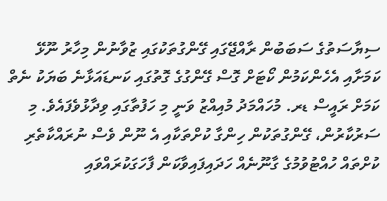ސިޔާސަތުގެ ސަބަބުން ރާއްޖޭގައި ގޭންގުތަކުގައި ޒުވާނުން މިހާރު ނޫޅޭ ކަމަށާއި އެހެންކަމުން ކޯޓަށް ގޮސް ގޭންގުގެ ގޮތުގައި ކަނޑައަޅާނެ ބަޔަކު ނެތް ކަމަށް ރައީސް ޑރ. މުހައްމަދު މުއިއްޒު ވަނީ މި ހަފުތާގައި ވިދާޅުވެފައެވެ. މި ސަރުކާރުން، ގޭންގުތަކުން ހިންގާ ކުށްތަކާއި އެ ނޫން ވެސް ނުރައްކާތެރި ކުށްތައް ހުއްޓުވުމުގެ ގާނޫނެއް ހަދައިފައިވާކަން ފާހަގަކުރައްވައި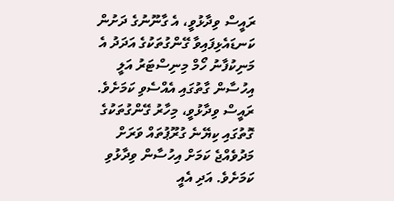ރައީސް ވިދާޅުވީ، އެ ގާނޫނުގެ ދަށުން ކަނޑައެޅިފައިވާ ގޭންގުތަކުގެ އަދަދު އެ މަނިކުފާނު ހޯމް މިނިސްޓަރު އަލީ އިހުސާން ގާތުގައި އެއްސެވި ކަމަށެވެ. ރައީސް ވިދާޅުވީ، މިހާރު ގޭންގުތަކުގެ ގޮތުގައި ކިޔޭނެ ގުރޫޕުތައް ވަރަށް މަދުވެއްޖެ ކަމަށް އިހުސާން ވިދާޅުވި ކަމަށެވެ. އަދި އެއީ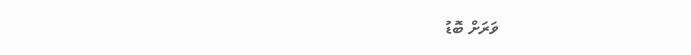ވަރަށް ބޮޑު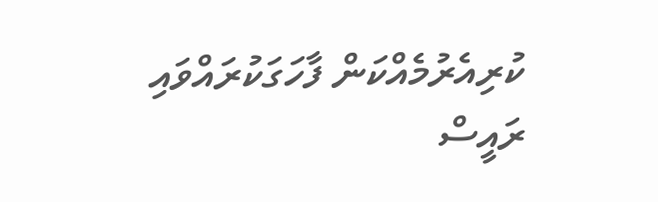ކުރިއެރުމެއްކަން ފާހަގަކުރައްވައި ރައީސް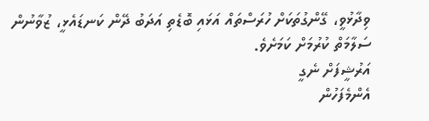ވިދާޅުވީ، ގޭންގުތަކަށް ހުރަސްތައް އަޅައި ބޮޑެތި އަދަބު ދޭން ކަނޑައެޅީ، ޒުވާނުން ސަލާމަތް ކުރުމަށް ކަމަށެވެ.
އަރުޝީފަށް ނެގީ
އެންމެފަހުން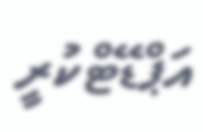އަޕްޑޭޓްކުރީ